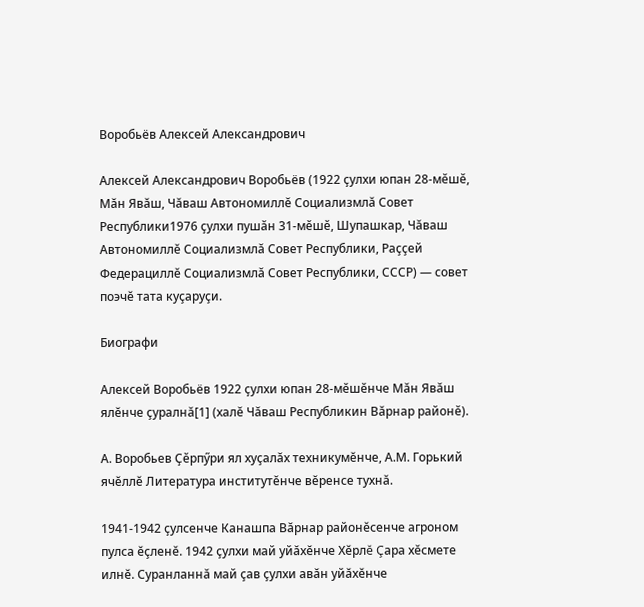Воробьёв Алексей Александрович

Алексей Александрович Воробьёв (1922 ҫулхи юпан 28-мӗшӗ, Мăн Явăш, Чăваш Автономиллĕ Социализмлă Совет Республики1976 ҫулхи пушӑн 31-мӗшӗ, Шупашкар, Чăваш Автономиллĕ Социализмлă Совет Республики, Раççей Федерациллĕ Социализмлă Совет Республики, СССР) — совет поэчĕ тата куçаруçи.

Биографи

Алексей Воробьёв 1922 ҫулхи юпан 28-мӗшӗнче Мăн Явăш ялĕнче çуралнă[1] (халĕ Чăваш Республикин Вăрнар районӗ).

А. Воробьев Ҫӗрпӳри ял хуçалăх техникумĕнче, А.М. Горький ячĕллĕ Литература институтĕнче вĕренсе тухнă.

1941-1942 ҫулсенче Канашпа Вăрнар районĕсенче агроном пулса ĕçленĕ. 1942 çулхи май уйăхĕнче Хĕрлĕ Çара хĕсмете илнĕ. Суранланнă май çав çулхи авăн уйăхĕнче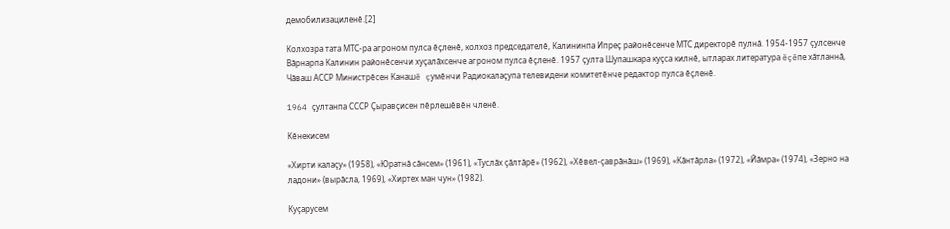демобилизациленĕ.[2]

Колхозра тата МТС-ра агроном пулса ĕçленĕ, колхоз председателĕ, Калининпа Ипреç районĕсенче МТС директорĕ пулнă. 1954-1957 ҫулсенче Вăрнарпа Калинин районĕсенчи хуçалăхсенче агроном пулса ĕçленĕ. 1957 çулта Шупашкара куçса килнĕ, ытларах литература ĕçĕпе хăтланнă, Чăваш АССР Министрĕсен Канашĕ çумĕнчи Радиокалаçупа телевидени комитетĕнче редактор пулса ĕçленĕ.

1964 çултанпа СССР Çыравçисен пĕрлешĕвĕн членĕ.

Кӗнекисем

«Хирти калаҫу» (1958), «Юратнӑ сӑнсем» (1961), «Туслӑх ҫӑлтӑрӗ» (1962), «Хӗвел-ҫаврӑнӑш» (1969), «Кӑнтӑрла» (1972), «Йӑмра» (1974), «Зерно на ладони» (вырăсла, 1969), «Хиртех ман чун» (1982).

Куҫарусем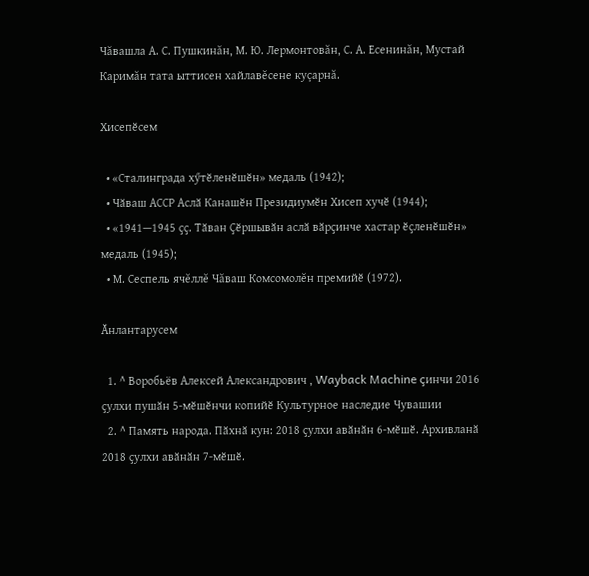Чăвашла А. С. Пушкинăн, М. Ю. Лермонтовăн, С. А. Есенинăн, Мустай Каримăн тата ыттисен хайлавĕсене куçарнă.

Хисепӗсем

  • «Сталинграда хӳтӗленӗшӗн» медаль (1942);
  • Чӑваш АССР Аслӑ Канашӗн Президиумӗн Хисеп хучӗ (1944);
  • «1941—1945 ҫҫ. Тӑван Ҫӗршывӑн аслӑ вӑрҫинче хастар ӗҫленӗшӗн» медаль (1945);
  • М. Сеспель ячĕллĕ Чăваш Комсомолĕн премийӗ (1972).

Ӑнлантарусем

  1. ^ Воробьёв Алексей Александрович , Wayback Machine çинчи 2016 ҫулхи пушӑн 5-мӗшӗнчи копийӗ Культурное наследие Чувашии
  2. ^ Память народа. Пӑхнӑ кун: 2018 ҫулхи авӑнӑн 6-мӗшӗ. Архивланӑ 2018 ҫулхи авӑнӑн 7-мӗшӗ.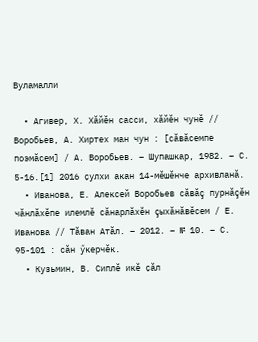Вуламалли

  • Агивер, Х. Хӑйӗн сасси, хӑйӗн чунӗ // Воробьев, А. Хиртех ман чун : [сӑвӑсемпе поэмӑсем] / А. Воробьев. – Шупашкар, 1982. – С. 5-16.[1] 2016 ҫулхи акан 14-мӗшӗнче архивланӑ.
  • Иванова, Е. Алексей Воробьев сăвăç пурнӑçĕн чăнлăхĕпе илемлĕ сăнарлăхĕн çыхăнăвĕсем / Е. Иванова // Тӑван Атӑл. – 2012. – № 10. – С. 95-101 : сӑн ӳкерчӗк.
  • Кузьмин, В. Сиплӗ икӗ ҫӑл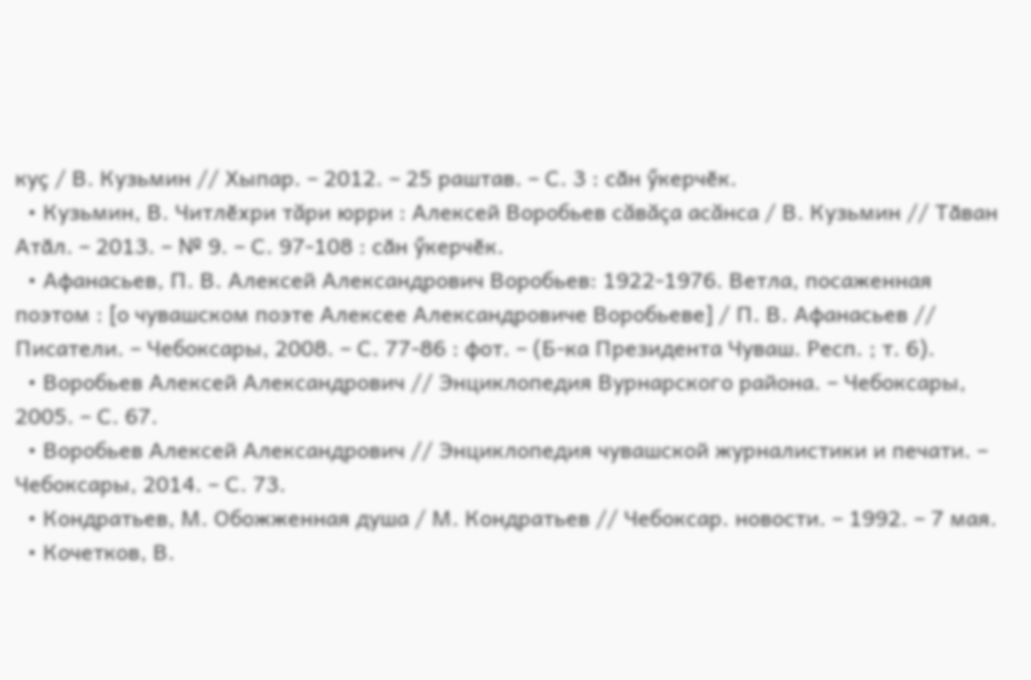куҫ / В. Кузьмин // Хыпар. – 2012. – 25 раштав. – С. 3 : сӑн ӳкерчӗк.
  • Кузьмин, В. Читлӗхри тăри юрри : Алексей Воробьев сăвăçа асăнса / В. Кузьмин // Тӑван Атӑл. – 2013. – № 9. – С. 97-108 : сӑн ӳкерчӗк.
  • Афанасьев, П. В. Алексей Александрович Воробьев: 1922-1976. Ветла, посаженная поэтом : [о чувашском поэте Алексее Александровиче Воробьеве] / П. В. Афанасьев // Писатели. – Чебоксары, 2008. – С. 77-86 : фот. – (Б-ка Президента Чуваш. Респ. ; т. 6).
  • Воробьев Алексей Александрович // Энциклопедия Вурнарского района. – Чебоксары, 2005. – С. 67.
  • Воробьев Алексей Александрович // Энциклопедия чувашской журналистики и печати. – Чебоксары, 2014. – С. 73.
  • Кондратьев, М. Обожженная душа / М. Кондратьев // Чебоксар. новости. – 1992. – 7 мая.
  • Кочетков, В.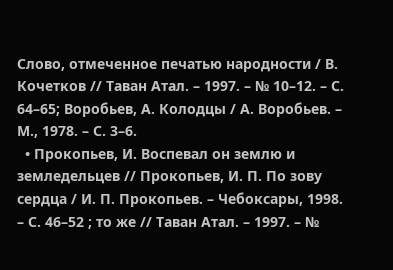Слово, отмеченное печатью народности / В. Кочетков // Тaван Атaл. – 1997. – № 10–12. – С. 64–65; Воробьев, А. Колодцы / А. Воробьев. – М., 1978. – С. 3–6.
  • Прокопьев, И. Воспевал он землю и земледельцев // Прокопьев, И. П. По зову сердца / И. П. Прокопьев. – Чебоксары, 1998. – С. 46–52 ; то же // Тaван Атaл. – 1997. – №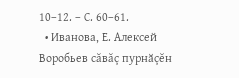10–12. – С. 60–61.
  • Иванова, Е. Алексей Воробьев сăвăç пурнӑçĕн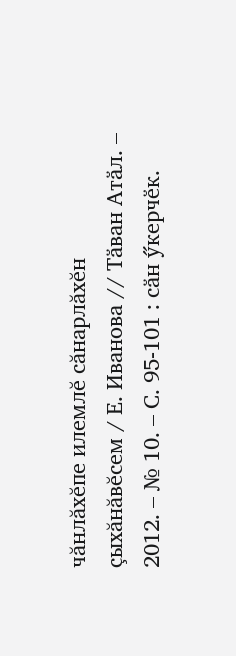чăнлăхĕпе илемлĕ сăнарлăхĕн çыхăнăвĕсем / Е. Иванова // Тӑван Атӑл. – 2012. – № 10. – С. 95-101 : сӑн ӳкерчӗк.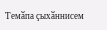Темӑпа ҫыхӑннисем